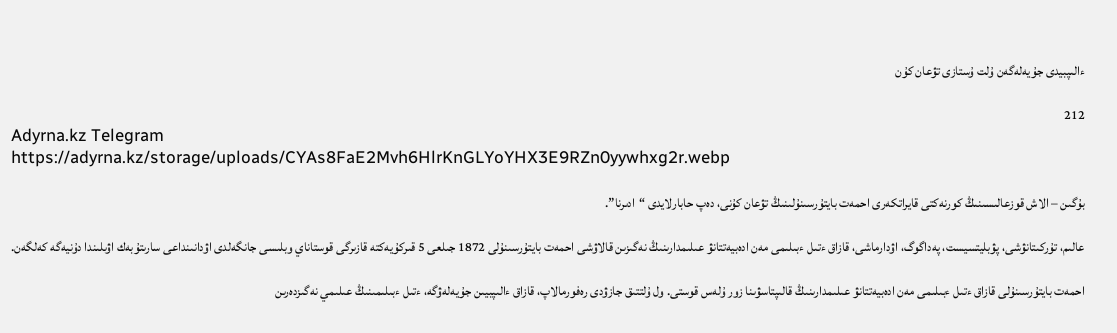ءالىپبيدى جۇيەلەگەن ۇلت ۇستازى تۋعان كۇن

212
Adyrna.kz Telegram
https://adyrna.kz/storage/uploads/CYAs8FaE2Mvh6HlrKnGLYoYHX3E9RZn0yywhxg2r.webp

بۇگىن – الاش قوزعالىسىنىڭ كورنەكتى قايراتكەرى احمەت بايتۇرسىنۇلىنىڭ تۋعان كۇنى، دەپ حابارلايدى “ادىرنا”.

عالىم، تۇركىتانۋشى، پۋبليتسيست، پەداگوگ، اۋدارماشى، قازاق ءتىل ءبىلىمى مەن ادەبيەتتانۋ عىلىمدارىنىڭ نەگىزىن قالاۋشى احمەت بايتۇرسىنۇلى 1872 جىلعى 5 قىركۇيەكتە قازىرگى قوستاناي وبلىسى جانگەلدى اۋدانىنداعى سارىتۇبەك اۋىلىندا دۇنيەگە كەلگەن.

احمەت بايتۇرسىنۇلى قازاق ءتىل ءبىلىمى مەن ادەبيەتتانۋ عىلىمدارىنىڭ قالىپتاسۋىنا زور ۇلەس قوستى. ول ۇلتتىق جازۋدى رەفورمالاپ، قازاق ءالىپبيىن جۇيەلەۋگە، ءتىل ءبىلىمىنىڭ عىلىمي نەگىزدەرىن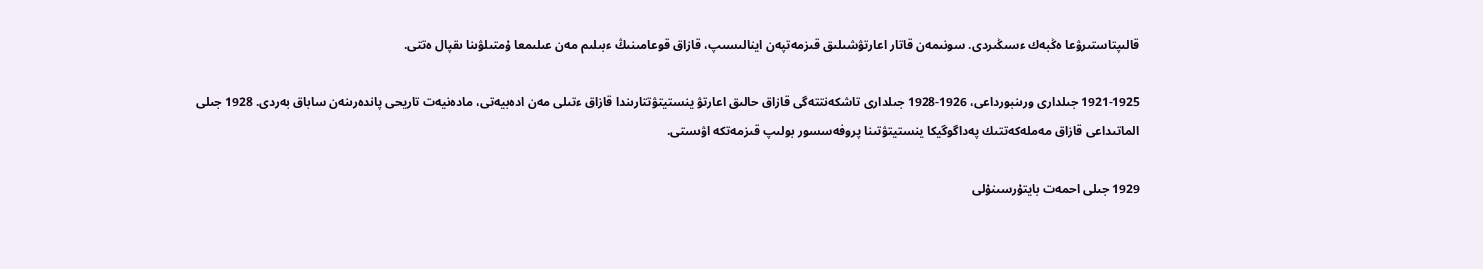قالىپتاستىرۋعا ەڭبەك ءسىڭىردى. سونىمەن قاتار اعارتۋشىلىق قىزمەتپەن اينالىسىپ، قازاق قوعامىنىڭ ءبىلىم مەن عىلىمعا ۇمتىلۋىنا ىقپال ەتتى.

1921-1925 جىلدارى ورىنبورداعى، 1926-1928 جىلدارى تاشكەنتتەگى قازاق حالىق اعارتۋ ينستيتۋتتارىندا قازاق ءتىلى مەن ادەبيەتى، مادەنيەت تاريحى پاندەرىنەن ساباق بەردى. 1928 جىلى الماتىداعى قازاق مەملەكەتتىك پەداگوگيكا ينستيتۋتىنا پروفەسسور بولىپ قىزمەتكە اۋىستى.

1929 جىلى احمەت بايتۇرسىنۇلى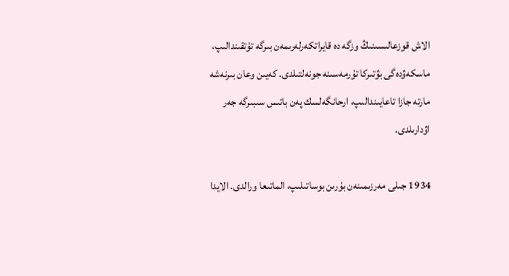الاش قوزعالىسىنىڭ وزگە دە قايراتكەرلەرىمەن بىرگە تۇتقىندالىپ، ماسكەۋدەگى بۋتىركا تۇرمەسىنە جونەلتىلدى. كەيىن وعان بىرنەشە مارتە جازا تاعايىندالىپ، ارحانگەلسك پەن باتىس سىبىرگە جەر اۋدارىلدى.

1934 جىلى مەرزىمىنەن بۇرىن بوساتىلىپ، الماتىعا ورالدى. الايدا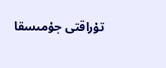تۇراقتى جۇمىسقا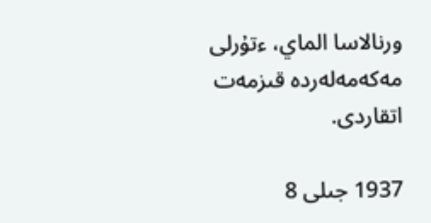ورنالاسا الماي، ءتۇرلى مەكەمەلەردە قىزمەت اتقاردى.

1937 جىلى 8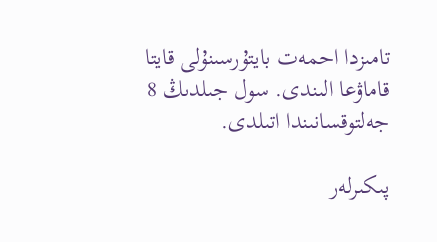تامىزدا احمەت بايتۇرسىنۇلى قايتا قاماۋعا الىندى. سول جىلدىڭ 8 جەلتوقسانىندا اتىلدى.

پىكىرلەر